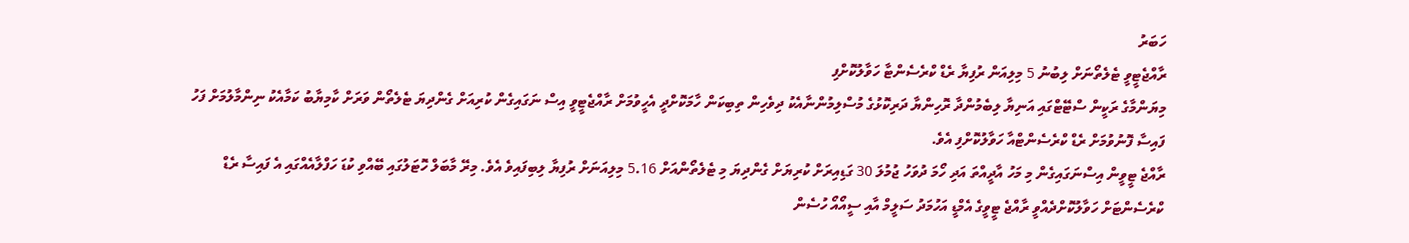ހަބަރު
ރާއްޖެޓީވީ ޓެލެތޯނަށް ލިބުނު 5 މިލިއަން ރުފިޔާ ރެޑް ކްރެސެންޓާ ހަވާލުކޮށްފި
މިޔަންމާގެ ރަކީން ސްޓޭޓްގައި އަނިޔާ ލިބެމުންދާ ރޮހިންޔާ ދަރިކޮޅުގެ މުސްލިމުންނާއެކު ދިވެހިން ތިބިކަން ހާމަކޮށްދީ އެހީވުމަށް ރާއްޖެޓީވީ އިސް ނަގައިގެން ކުރިއަށް ގެންދިޔަ ޓެލެތޯން ވަރަށް ކާމިޔާބު ކަމާއެކު ނިންމާލުމަށް ފަހު ފައިސާ ފޮނުވުމަށް ރެޑް ކްރެސެންޓްއާ ހަވާލުކޮށްފި އެވެ.
ރާއްޖެ ޓީވީން އިސްނަގައިގެން މި މަހު އާދީއްތަ އަދި ހޯމަ ދުވަހު ޖުމުލަ 30 ގަޑިއިރަށް ކުރިޔަށް ގެންދިޔަ މި ޓެލެތޯންއަށް 5.16 މިލިއަނަށް ރުފިޔާ ލިބިފައިވެ އެވެ. މިރޭ މާބަލް ހޮޓަލުގައި ބޭއްވި ކުޑަ ހަފްލާއެއްގައި އެ ފައިސާ ރެޑް ކްރެސެންޓަށް ހަވާލުކޮށްދެއްވީ ރާއްޖެ ޓީވީގެ އެމްޑީ އަހުމަދު ސަލީމް އާއި ސީއޯއޯ ހުސެން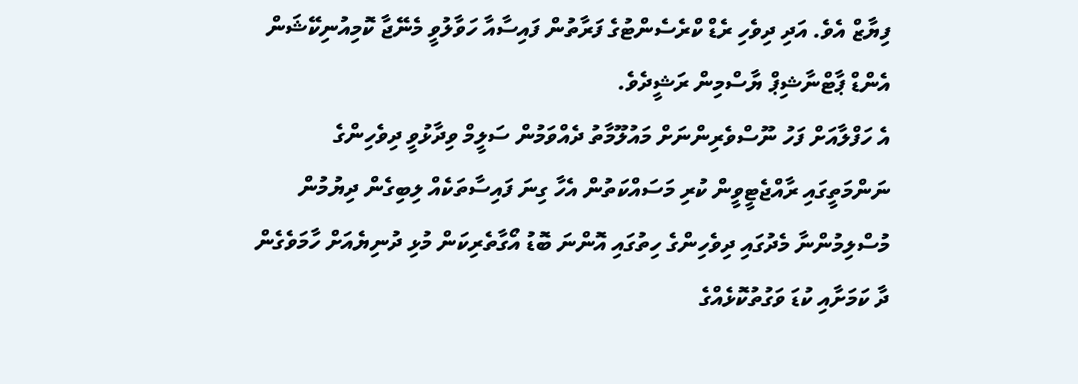ފިޔާޒް އެވެ. އަދި ދިވެހި ރެޑް ކްރެސެންޓުގެ ފަރާތުން ފައިސާއާ ހަވާލުވީ މެނޭޖާ ކޮމިއުނިކޭޝަން އެންޑް ޕާޓްނާޝިޕް ޔާސްމިން ރަޝީދެވެ.
އެ ހަފްލާއަށް ފަހު ނޫސްވެރިންނަށް މައުލޫމާތު ދެއްވަމުން ސަލީމް ވިދާޅުވީ ދިވެހިންގެ ނަންމަތީގައި ރާއްޖެޓީވީން ކުރި މަސައްކަތުން އެހާ ގިނަ ފައިސާތަކެއް ލިބިގެން ދިޔުމުން މުސްލިމުންނާ މެދުގައި ދިވެހިންގެ ހިތުގައި އޮންނަ ބޮޑު އޯގާތެރިކަން މުޅި ދުނިޔެއަށް ހާމަވެގެން ދާ ކަމަށާއި ކުޑަ ވަގުތުކޮޅެއްގެ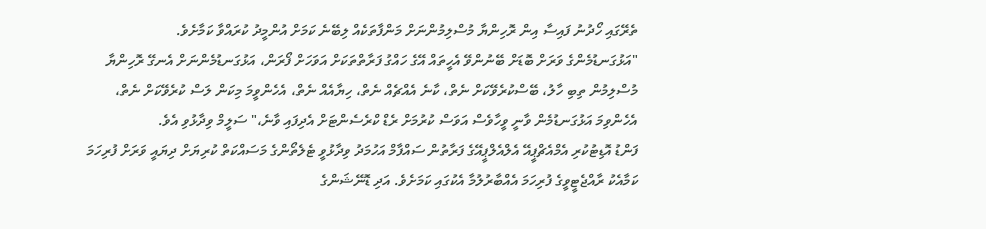ތެރޭގައި ހޯދުނު ފައިސާ އިން ރޮހިންޔާ މުސްލިމުންނަށް މަންފާތަކެއް ލިބޭނެ ކަމަށް އުންމީދު ކުރައްވާ ކަމާށެވެ.
"އަޅުގަނޑުމެންގެ ވަރަށް ބޮޑަށް ބޭނުންވޭ އެހީތައް އޭގެ ހައްގު ފަރާތްތަކަށް އަވަހަށް ފޯރަން، އަޅުގަނޑުމެންނަށް އެނގޭ ރޮހިންޔާ މުސްލިމުން ތިބި ހާލު، ބޭސްކުރެވޭކަށް ނެތް، ކާނެ އެއްޗެއް ނެތް، ހިޔާއެއް ނެތް، އެހެންވީމަ މިކަން ލަސް ކުރެވޭކަށް ނެތް، އެހެންވިމަ އަޅުގަނޑުމެން ވާނީ ވީހާވެސް އަވަސް ކުރުމަށް ރެޑް ކްރެސެންޓަށް އެދިފައި ވާނެ،" ސަލީމް ވިދާޅުވި އެވެ.
ފަންޑު އޮޑިޓުކުރި އެމްއެޗްޕީއޭ އެލްއެލްޕީއޭގެ ފަރާތުން ސައްފާމް އަހުމަދު ވިދާޅުވީ ޓެލެތޯންގެ މަސައްކަތް ކުރިޔަށް ދިޔައީ ވަރަށް ފުރިހަމަ ކަމާއެކު ރާއްޖެޓީވީގެ ފުރިހަމަ އެއްބާރުލުމާ އެކުގައި ކަމަށެވެ. އަދި ޑޮނޭޝަންގެ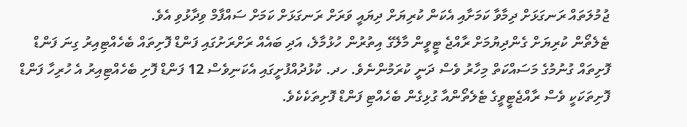ޖުމުލަތައް ރަނގަޅަށް ދިމާވާ ކަމަށާއި އެކަން ކުރިޔަށް ދިޔައީ ވަރަށް ރަނގަޅަށް ކަމަށް ސައްފާމް ވިދާޅުވި އެވެ.
ޓެލެތޯން ކުރިޔަށް ގެންދިޔުމަށް ރާއްޖެ ޓީވީން މާލޭގެ އިތުރުން ހުޅުމާލެ، އަދި ބައެއް ރަށްރަށުގައި ފަންޑް ފޮށިތައް ބެހެއްޓިއިރު ގިނަ ފަންޑް ފޮށިތައް ގުނުމުގެ މަސައްކަތް މިހާރު ވެސް ދަނީ ކުރަމުންނެވެ. ހދ. ކުޅުދުއްފުށީގައި އެކަނިވެސް 12 ފަންޑް ފޮށި ބެހެއްޓިއިރު އެ ހުރިހާ ފަންޑް ފޮށިތަކަކީ ވެސް ރާއްޖެޓީވީގެ ޓެލެތޯންއާ ގުޅިގެން ބެހެއްޓި ފަންޑް ފޮށިތަކެކެވެ.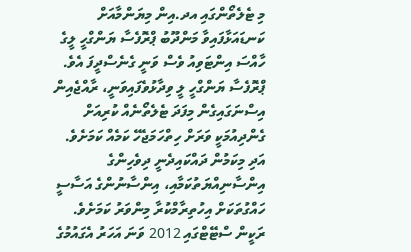މި ޓެލެތޯންގައި އދ.އިން މިޔަންމާއަށް ކަނޑައަޅާފައިވާ މަންދޫބު ޕްރޮފެސާ ޔަންގްހީ ލީގެ ހާއްސަ އިންޓަވިއު ވެސް ވަނީ ގެނެސްދީފަ އެވެ. ޕްރޮފެސާ ޔަންގްހީ ލީ ވިދާޅުވެފައިވަނީ، ރާއްޖެއިން އިސްނަގައިގެން މިފަދަ ޓެލެތޯނެއް ކުރިއަށް ގެންދިއުމަކީ ވަރަށް ހިތްހަމަޖެހޭ ކަމެއް ކަމަށެވެ. އަދި މިކަމުން ދައްކައިދެނީ ދިވެހިންގެ އިންސާނިއްޔަތުކަމާއި، އިންސާނުންގެ އަސާސީ ހައްގުތަކަށް އިހުތިރާމްކުރާ މިންވަރު ކަމަށެވެ.
ރަކީން ސްޓޭޓްގައި 2012 ވަނަ އަހަރު އެގައުމުގެ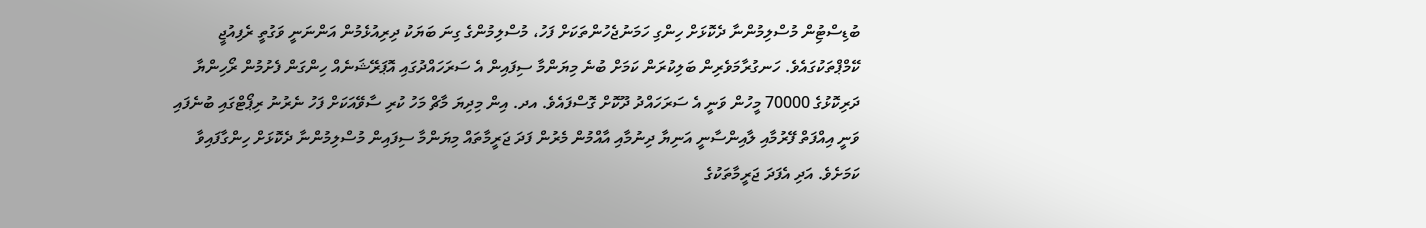ބުޑިސްޓުިން މުސްލިމުންނާ ދެކޮޅަށް ހިންގި ހަމަނުޖެހުންތަކަށް ފަހު، މުސްލިމުންގެ ގިނަ ބަޔަކު ދިރިއުޅެމުން އަންނަނީ ވަގުތީ ރެފިއުޖީ ކޭމްޕްތަކުގައެވެ. ހަނގުރާމަވެރިން ބަލިކުރަން ކަމަށް ބުނެ މިޔަންމާ ސިފައިން އެ ސަރަހައްދުގައި އޮޕަރޭޝަނެއް ހިންގަން ފެށުމުން ރޯހިންޔާ ދަރިކޮޅުގެ 70000 މީހުން ވަނީ އެ ސަރަހައްދު ދޫކޮށް ގޮސްފައެވެ. އދ. އިން މިދިޔަ މާޗް މަހު ކުރި ސާވޭއަކަށް ފަހު ނެރުނު ރިޕޯޓްގައި ބުނެފައި ވަނީ އިއްފަތް ފޭރުމާއި ލާއިންސާނީ އަނިޔާ ދިނުމާއި އާއްމުން މެރުން ފަދަ ޖަރީމާތައް މިޔަންމާ ސިފައިން މުސްލިމުންނާ ދެކޮޅަށް ހިންގާފައިވާ ކަމަށެވެ. އަދި އެފަދަ ޖަރީމާތަކުގެ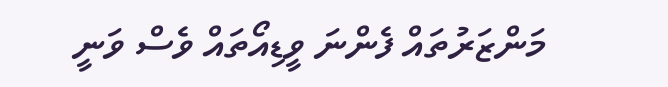މަންޒަރުތައް ފެންނަ ވީޑިއޯތައް ވެސް ވަނީ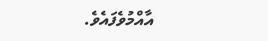އާއްމުވެފައެވެ.